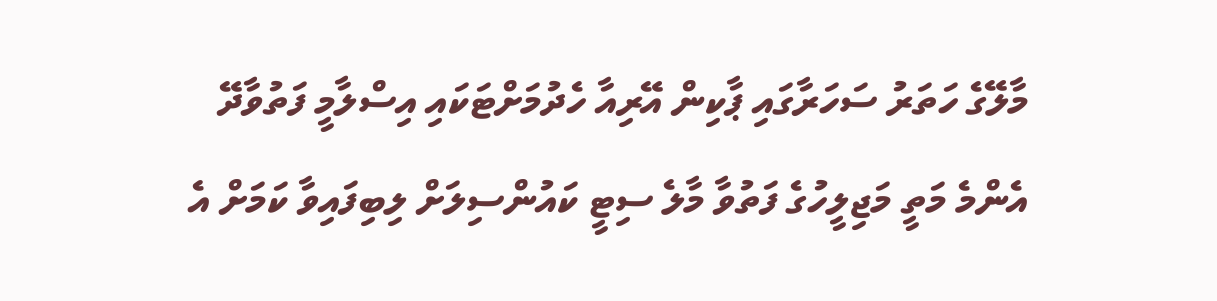މާލޭގެ ހަތަރު ސަހަރާގައި ޕާކިން އޭރިއާ ހެދުމަށްޓަކައި އިސްލާމީ ފަތުވާދޭ އެންމެ މަތީ މަޖިލީހުގެ ފަތުވާ މާލެ ސިޓީ ކައުންސިލަށް ލިބިފައިވާ ކަމަށް އެ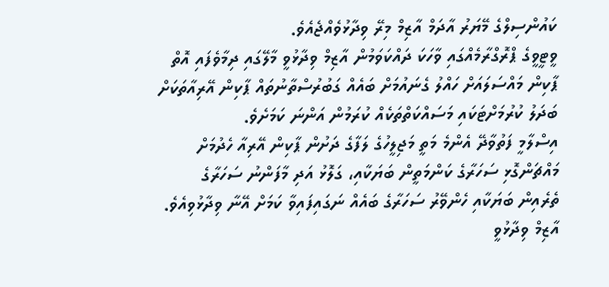ކައުންސިލްގެ މޭޔަރު އާދަމް އާޒިމް މިރޭ ވިދާޅުވެއްޖެއެވެ.
ވީޓީވީގެ ޕްރޮގްރާމެއްގައި ވާހަކަ ދައްކަވަމުން އާޒިމް ވިދާޅުވީ މާލޭގައި ދިމާވެފައި އޮތް ޕާކިން މައްސަލައަށް ހައްލު ގެނައުމަށް ބައެއް ގަބުރުސްތާނުތައް ޕާކިން އޭރިއާތަކަށް ބަދަލު ކުރުމަށްޓަކައި މަސައްކަތްތަކެއް ކުރަމުން އަންނަ ކަމަށެވެ.
އިސްލާމީ ފަތުވާދޭ އެންމެ މަތީ މަޖިލީހުގެ ލަފާގެ ދަށުން ޕާކިން އޭރިއާ ހެދުމަށް މައްޗަންގޮޅި ސަހަރާގެ ކަންމަތީން ބަޔަކާއި، ގަލޮޅު އަދި މާފަންނު ސަހަރާގެ ތެރެއިން ބަޔަކާއި ހެންވޭރު ސަހަރާގެ ބައެއް ނަގައިފައިވާ ކަމަށް އޭނާ ވިދާޅުވިއެވެ.
އާޒިމް ވިދާޅުވީ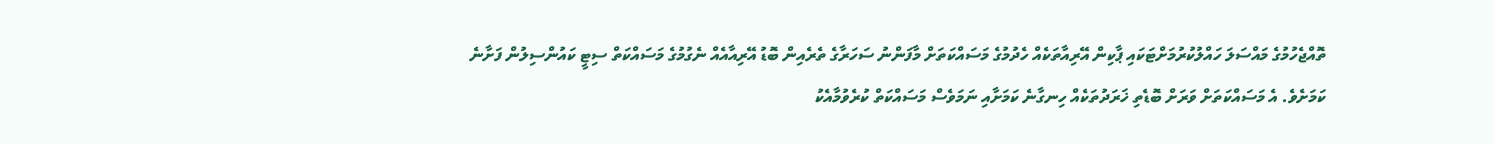ތޮއްޖެހުމުގެ މައްސަލަ ހައްލުކުރުމަށްޓަކައި ޕާކިން އޭރިއާތަކެއް ހެދުމުގެ މަސައްކަތަށް މާފަންނު ސަހަރާގެ ތެރެއިން ބޮޑު އޭރިއާއެއް ނެގުމުގެ މަސައްކަތް ސިޓީ ކައުންސިލުން ފަށާނެ ކަމަށެވެ. އެ މަސައްކަތަށް ވަރަށް ބޮޑެތި ޚަރަދުތަކެއް ހިނގާނެ ކަމަށާއި ނަމަވެސް މަސައްކަތް ކުރެވުމާއެކު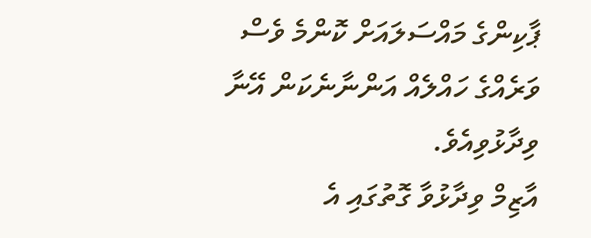ޕާކިންގެ މައްސަލައަށް ކޮންމެ ވެސް ވަރެއްގެ ހައްލެއް އަންނާނެކަން އޭނާ ވިދާޅުވިއެވެ.
އާޒިމް ވިދާޅުވާ ގޮތުގައި އެ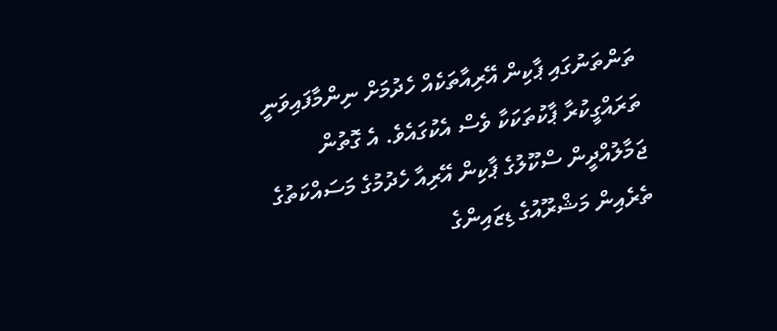ތަންތަނުގައި ޕާކިން އޭރިއާތަކެއް ހެދުމަށް ނިންމާފައިވަނީ ތަރައްގީކުރާ ޕާކުތަކަކާ ވެސް އެކުގައެވެ. އެ ގޮތުން ޖަމާލުއްދީން ސްކޫލުގެ ޕާކިން އޭރިއާ ހެދުމުގެ މަސައްކަތުގެ ތެރެއިން މަޝްރޫއުގެ ޑިޒައިންގެ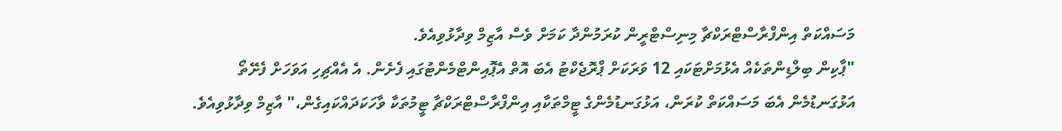މަސައްކަތް އިންފްރާސްޓްރަކްޗާ މިނިސްޓްރީން ކުރަމުންދާ ކަމަށް ވެސް އާޒިމް ވިދާޅުވިއެވެ.
"ޕާކިން ބިލްޑިންތަކެއް އެޅުމަށްޓަކައި 12 ވަރަކަށް ޕްރޮޖެކްޓު އެބަ އޮތް އެޕޮއިންޓްމެންޓުގައި ފެށެން. އެ އެއްޗިހި އަވަހަށް ފެށޭތޯ އަޅުގަނޑުމެން އެބަ މަސައްކަތް ކުރަން، އަޅުގަނޑުމެންގެ ޓީމްތަކާއި އިންފްރާސްޓްރަކްޗާ ޓީމުތަކާ ވާހަކަދައްކައިގެން،" އާޒިމް ވިދާޅުވިއެވެ.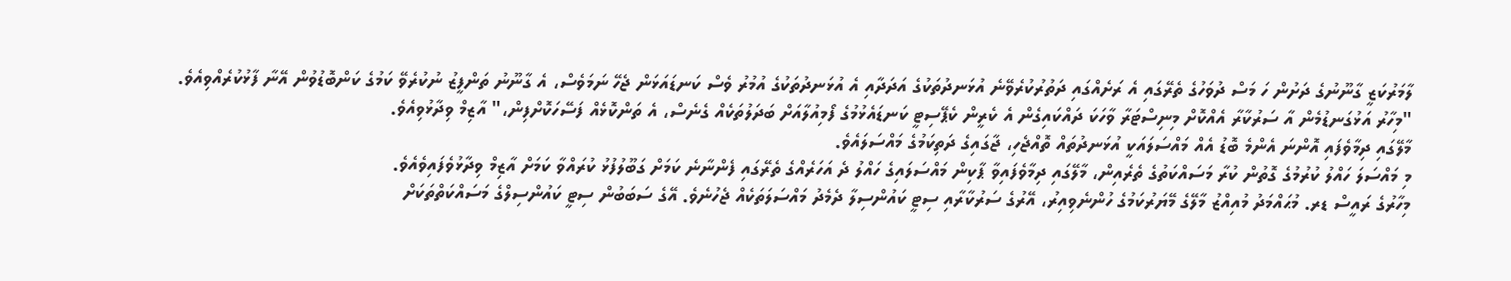ލާމަރުކަޒީ ގާނޫނުގެ ދަށުން ހަ މަސް ދުވަހުގެ ތެރޭގައި އެ ރަށެއްގައި ދަތުރުކުރެވޭނެ އުޅަނދުތަކުގެ އަދަދާއި އެ އުޅަނދުތަކުގެ އުމުރު ވެސް ކަނޑައަޅަން ޖެހޭ ނަމަވެސް، އެ ގާނޫނު ތަންފީޒު ނުކުރެވޭ ކަމުގެ ކަންބޮޑުވުން އޭނާ ފާޅުކުރެއްވިއެވެ.
"މިހާރު އަޅުގަނޑުމެން އާ ސަރުކާރާ އެއްކޮށް މިނިސްޓަރާ ވާހަކަ ދައްކައިގެން އެ ކެރީން ކެޕޭސިޓީ ކަނޑައެޅުމުގެ ފޯމިއުލާއަށް ބަދަލުތަކެއް ގެނެސް، އެ ތަންކޮޅެއް ފަސޭހަކޮށްފިން،" އާޒިމް ވިދާޅުވިއެވެ.
މާލޭގައި ދިމާވެފައި އޮންނަ އެންމެ ބޮޑު އެއް މައްސަލައަކީ އުޅަނދުތައް ތޮއްޖެހި، ޖާގައިގެ ދަތިކަމުގެ މައްސަލައެވެ.
މި މައްސަލަ ހައްލު ކުރުމުގެ ގޮތުން ކުރާ މަސައްކަތުގެ ތެރެއިން، މާލޭގައި ދިމާވެފައިވާ ޕާކިން މައްސަލައިގެ ހައްލު ދެ އަހަރެއްގެ ތެރޭގައި ފެންނާނެ ކަމަށް ގަބޫލުފުޅު ކުރައްވާ ކަމަށް އާޒިމް ވިދާޅުވެފައިވެއެވެ.
މިހާރުގެ ރައީސް ޑރ. މުޙައްމަދު މުއިއްޒު މާލޭގެ މޭޔަރުކަމުގެ ހުންނެވިއިރު، އޭރުގެ ސަރުކާރާއި ސިޓީ ކައުންސިލާ ދެމެދު މައްސަލަތަކެއް ޖެހުނެވެ. އޭގެ ސަބަބުން ސިޓީ ކައުންސިލްގެ މަސައްކަތްތަކަށް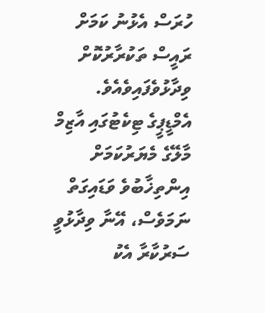ހުރަސް އެޅުނު ކަމަށް ރައީސް ތަކުރާރުކޮށް ވިދާޅުވެފައިވެއެވެ.
އެމްޑީޕީގެ ޓިކެޓުގައި އާޒިމް މާލޭގެ މެޔަރުކަމަށް އިންތިޚާބުވެ ވަޑައިގަތް ނަމަވެސް، އޭނާ ވިދާޅުވީ ސަރުކާރާ އެކު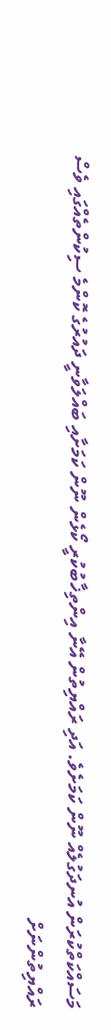މަސައްކަތްކުރަން އުނދަގުލެއް ނޫން ކަމަށެވެ. އަދި ރައްޔިތުން އޭނާ އިންތިޚާބުކުރީ ކޯޅެން ނޫން ކަމަށާއި ބައްލަވާނީ ދައުރުގެ ކޮންމެ ސިކުންތެއްގައި ވެސް ރައްޔިތުންނަށް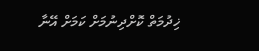ޚިދުމަތް ކޮށްދިނުމަށް ކަމަށް އޭނާ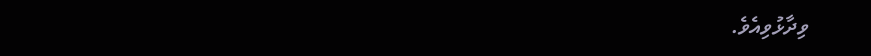ވިދާޅުވިއެވެ.